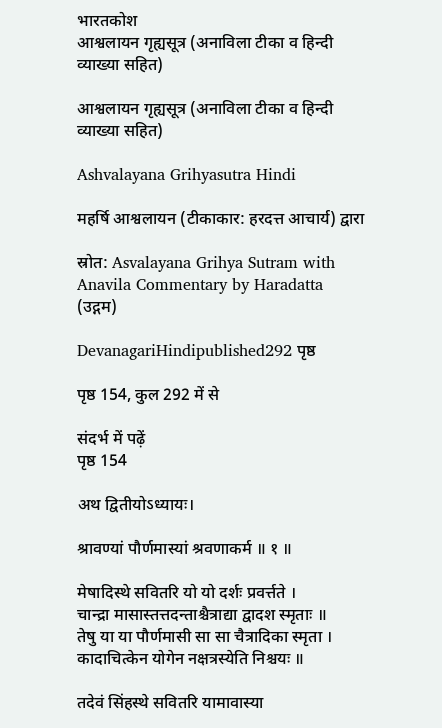भारतकोश
आश्वलायन गृह्यसूत्र (अनाविला टीका व हिन्दी व्याख्या सहित)

आश्वलायन गृह्यसूत्र (अनाविला टीका व हिन्दी व्याख्या सहित)

Ashvalayana Grihyasutra Hindi

महर्षि आश्वलायन (टीकाकार: हरदत्त आचार्य) द्वारा

स्रोत: Asvalayana Grihya Sutram with Anavila Commentary by Haradatta (उद्गम)

DevanagariHindipublished292 पृष्ठ

पृष्ठ 154, कुल 292 में से

संदर्भ में पढ़ें
पृष्ठ 154

अथ द्वितीयोऽध्यायः।

श्रावण्यां पौर्णमास्यां श्रवणाकर्म ॥ १ ॥

मेषादिस्थे सवितरि यो यो दर्शः प्रवर्त्तते ।
चान्द्रा मासास्तत्तदन्ताश्चैत्राद्या द्वादश स्मृताः ॥
तेषु या या पौर्णमासी सा सा चैत्रादिका स्मृता ।
कादाचित्केन योगेन नक्षत्रस्येति निश्चयः ॥

तदेवं सिंहस्थे सवितरि यामावास्या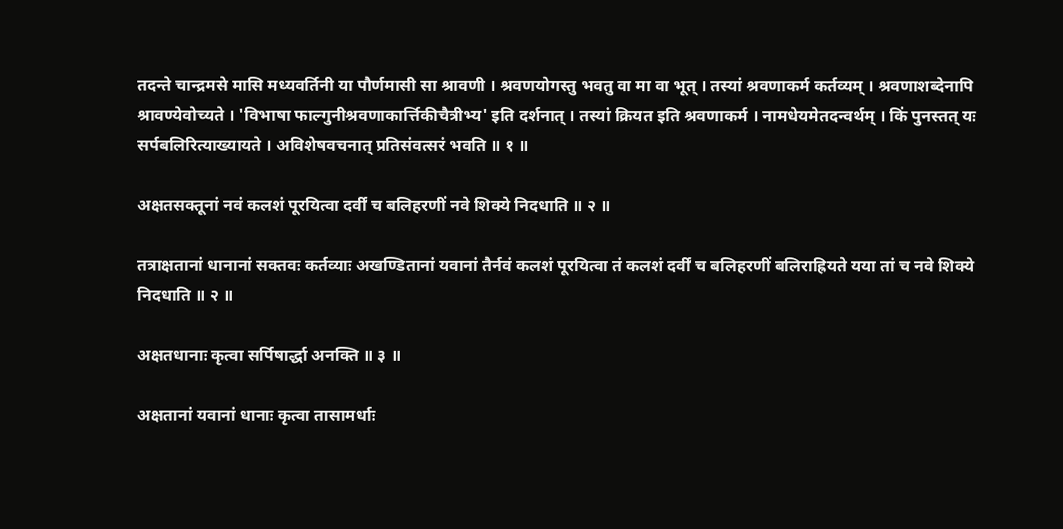तदन्ते चान्द्रमसे मासि मध्यवर्तिनी या पौर्णमासी सा श्रावणी । श्रवणयोगस्तु भवतु वा मा वा भूत् । तस्यां श्रवणाकर्म कर्तव्यम् । श्रवणाशब्देनापि श्रावण्येवोच्यते । 'विभाषा फाल्गुनीश्रवणाकार्त्तिकीचैत्रीभ्य' इति दर्शनात् । तस्यां क्रियत इति श्रवणाकर्म । नामधेयमेतदन्वर्थम् । किं पुनस्तत् यः सर्पबलिरित्याख्यायते । अविशेषवचनात् प्रतिसंवत्सरं भवति ॥ १ ॥

अक्षतसक्तूनां नवं कलशं पूरयित्वा दर्वीं च बलिहरणीं नवे शिक्ये निदधाति ॥ २ ॥

तत्राक्षतानां धानानां सक्तवः कर्तव्याः अखण्डितानां यवानां तैर्नवं कलशं पूरयित्वा तं कलशं दर्वीं च बलिहरणीं बलिराह्रियते यया तां च नवे शिक्ये निदधाति ॥ २ ॥

अक्षतधानाः कृत्वा सर्पिषार्द्धा अनक्ति ॥ ३ ॥

अक्षतानां यवानां धानाः कृत्वा तासामर्धाः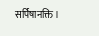सर्पिषानक्ति ।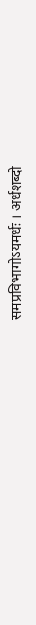समप्रविभागोऽयमर्धः । अर्धशब्दो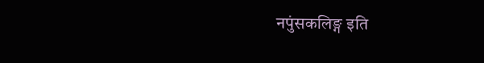नपुंसकलिङ्ग इति